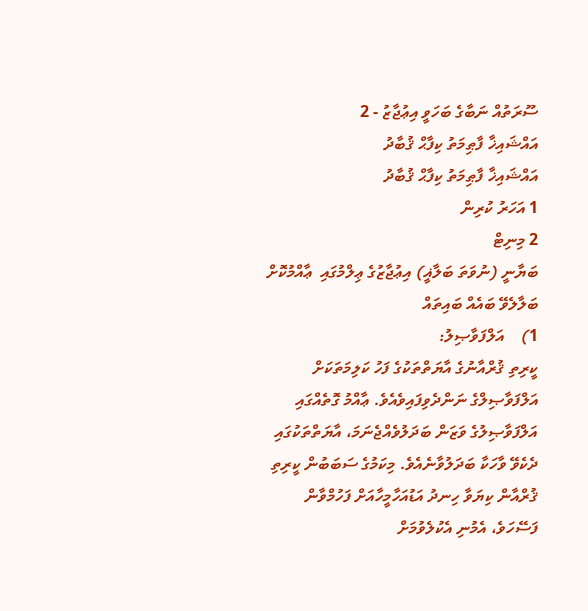ސޫރަތުއް ނަބާގެ ބަހަވީ އިޢުޖާޒު - 2
އައްޝައިޚާ ފާޠިމަތު ކިފާޙް ޤުބާދު
އައްޝައިޚާ ފާޠިމަތު ކިފާޙް ޤުބާދު
1 އަހަރު ކުރިން
2 މިނިޓް
ބަޔާނީ (ނުވަތަ ބަލާޣީ) އިޢުޖާޒުގެ ޢިލްމުގައި  ޢާއްމުކޮށް ބަލާލެވޭ ބައެއް ބައިތައް
1)    އަލްފަވާޞިލު:
ކީރިތި ޤުރްއާނުގެ އާޔަތްތަކުގެ ފަހު ކަލިމަތަކަށް އަލްފަވާޞިލްގެ ނަންދެވިފައިވެއެވެ. ޢާއްމު ގޮތެއްގައި އަލްފަވާޞިލުގެ ވަޒަން ބަދަލުވެއްޖެނަމަ، އާޔަތްތަކުގައި ދެކެވޭ ވާހަކާ ބަދަލުވާނެއެވެ. މިކަމުގެ ސަބަބުން ކީރިތި ޤުރްއާން ކިޔަވާ ހިނދު އަޑުއަހާމީހާއަށް ފަހުމްވާން ފަސޭހަވެ، އެމުނި އެކުލެވުމަށް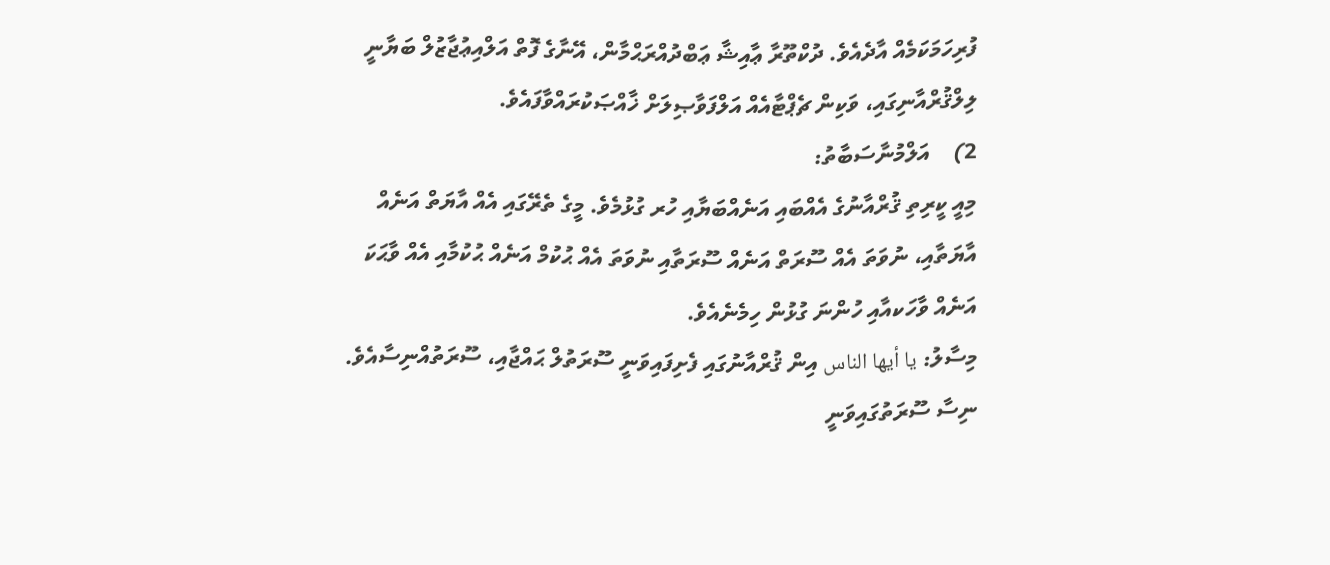ފުރިހަމަކަމެއް އާދެއެވެ. ދުކްތޫރާ ޢާއިޝާ ޢަބްދުއްރަޙްމާން، އޭނާގެ ފޮތް އަލްއިޢުޖާޒުލް ބަޔާނީ ލިލްޤުރްއާނިގައި، ވަކިން ޗެޕްޓާއެއް އަލްފަވާޞިލަށް ޚާއްޞަކުރައްވާފައެވެ.
2)    އަލްމުނާސަބާތު:
މިއީ ކީރިތި ޤުރްއާނުގެ އެއްބައި އަނެއްބަޔާއި ހުރ ގުޅުމެވެ. މީގެ ތެރޭގައި އެއް އާޔަތް އަނެއް އާޔަތާއި، ނުވަތަ އެއް ސޫރަތް އަނެއް ސޫރަތާއި ނުވަތަ އެއް ޙުކުމް އަނެއް ޙުކުމާއި އެއް ވާޙަކަ އަނެއް ވާހަކއާއި ހުންނަ ގުޅުން ހިމެނެއެވެ.
މިސާލު: يا أيها الناس އިން ޤުރްއާނުގައި ފެށިފައިވަނީ ސޫރަތުލް ޙައްޖާއި، ސޫރަތުއްނިސާއެވެ. ނިސާ ސޫރަތުގައިވަނީ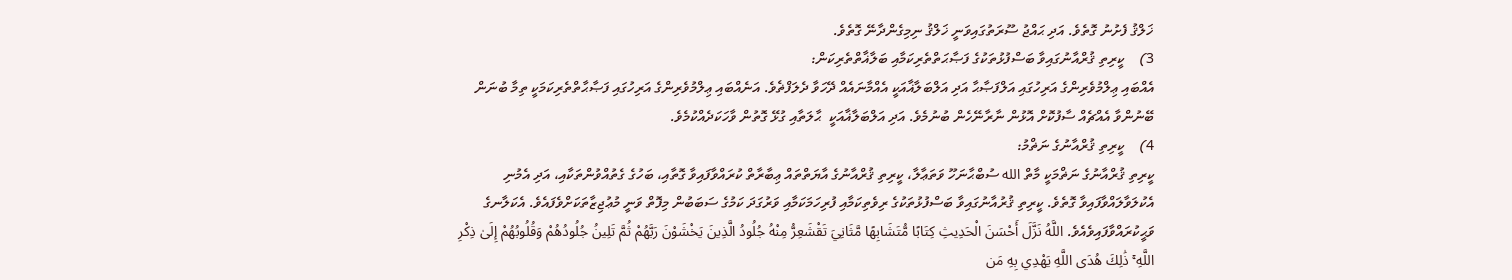ޚަލްޤު ފެށުނު ގޮތެވެ. އަދި ޙައްޖު ސޫރަތުގައިވަނީ ޚަލްޤު ނިމިގެންދާނޭ ގޮތެވެ.
3)    ކީރިތި ޤުރްއާނުގައިވާ ބަސްފުޅުތަކުގެ ފަޞާޙަތްތެރިކަމާއި ބަލާޣާތްތެރިކަން:
އެއްބައި ޢިލްމުވެރިންގެ އަރިހުގައި އަލްފަޞާޙާ އަދި އަލްބަލާޣާއަކީ އެއްމާނައެއް ދޭހަވާ ދެލަފްޡެވެ. އަނެއްބައި ޢިލްމުވެރިންގެ އަރިހުގައި ފަޞާޙާތްތެރިކަމަކީ ތިމާ ބުނަން ބޭނުންވާ އެއްޗެއް ސާފުކޮށް އޮޅުން ނާރާނޭހެން ބުނުމެވެ. އަދި އަލްބަލާޣާއަކީ  ޙާލަތާއި ގުޅޭ ގޮތުން ވާހަކަދެއްކުމެވެ.
4)    ކީރިތި ޤުރްއާނުގެ ނަޡްމު:
ކީރިތި ޤުރްއާނުގެ ނަޡްމަކީ މާތް الله ސުބްޙާނަހޫ ވަތަޢާލާ، ކީރިތި ޤުރްއާނުގެ އާޔަތްތައް ޢިބާރާތް ކުރައްވާފައިވާ ގޮތާއި، ބަހުގެ ގެތުއްވުންތަކާއި، އަދި އެމުނި އެކުލަވާލައްވާފައިވާ ގޮތެވެ. ކީރިތި ޤުރުއާނުގައިވާ ބަސްފުޅުތަކުގެ ރިވެތިކަމާއި ފުރިހަމަކަމާއި ވަރުގަދަ ކަމުގެ ސަބަބުން މިފޮތް ވަނީ މުޢުޖިޒާތަކަށްވެފައެވެ. އެކަލާނގެ ވަޙީކުރައްވާފައިވެއެވެ. اللَّهُ نَزَّلَ أَحْسَنَ الْحَدِيثِ كِتَابًا مُّتَشَابِهًا مَّثَانِيَ تَقْشَعِرُّ مِنْهُ جُلُودُ الَّذِينَ يَخْشَوْنَ رَبَّهُمْ ثُمَّ تَلِينُ جُلُودُهُمْ وَقُلُوبُهُمْ إِلَىٰ ذِكْرِ اللَّهِ ۚ ذَٰلِكَ هُدَى اللَّهِ يَهْدِي بِهِ مَن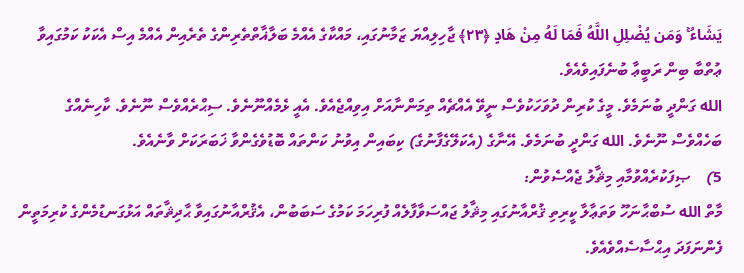يَشَاءُ ۚ وَمَن يُضْلِلِ اللَّهُ فَمَا لَهُ مِنْ هَادٍ ﴿٢٣﴾ ޖާހިލިއްޔަ ޒަމާނުގައި، މައްކާގެ އެއްމެ ބަލާޣާތްތެރިންގެ ތެރެއިން އެއްމެ އިސް އެކަކު ކަމުގައިވާ ޢުތްބާ ބިން ރަބީޢާ ބުނެފައިވެއެވެ.
الله ގަންދީ ބުނަމެވެ. މީގެ ކުރިން ދުވަހަކުވެސް ނީވޭ އެއްޗެއް ތިމަންނާއަށް އިވިއްޖެއެވެ. އެއީ ޅެމެއްނޫނެވެ. ސިޙްރެއްވެސް ނޫނެވެ. ކާހިނެއްގެ ބަހެއްވެސް ނޫނެވެ. الله ގަންދީ ބުނަމެވެ. އޭނާގެ (އެކަލޭގެފާނުގެ) ކިބައިން އިވުނު ކަންތައް ބޮޑުވެގެންވާ ޚަބަރަކަށް ވާނެއެވެ.
5)    ޞިފަކުރެއްވުމާއި މިޘާލު ޖެއްސެވުން:
މާތް الله ސުބްޙާނަހޫ ވަތަޢާލާ ކީރިތި ޤުރްއާނުގައި މިޘާލު ޖައްސަވާފާލެއް ފުރިހަމަ ކަމުގެ ސަބަބުން، އެޤުރްއާނުގައިވާ ޙާދިޘާތައް އަޅުގަނޑުމެންގެ ކުރިމަތީން  ފެންނަފަދަ އިޙްސާސެއްވެއެވެ.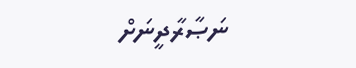ނަޞާރާދީނަށް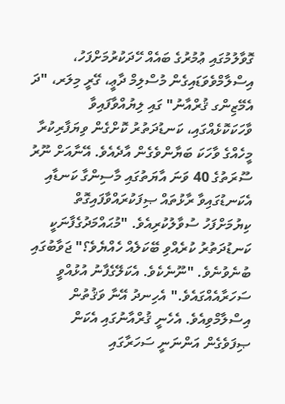ގޮވާލުމުގައި ޢުމުރުގެ ބައެއް ހޭދަކުރުމަށްފަހު، އިސްލާމްވެވަޑައިގެން މުސްލިމް ދާޢީ، ގޭރީ މިލަރ، "ދަ އެމޭޒިންގ ޤުރްއާނު" ގައި ލިޔުއްވާފައިވާ ވާހަކަކޮޅެއްގައި، ކަނޑުދަތުރު ކޮށްގެން ވިޔަފާރިކުރާ މީހެއްގެ ވާހަކަ ބަޔާންވެގެން އާދެއެވެ. އޭނާއަށް ނޫރު ސޫރަތުގެ 40 ވަނަ އާޔަތުގައި މާސިންގާ ކަނޑާއި އެކަނޑުގައިވާ ރާޅުތައް ޞިފަކުރައްވާފައިގޮތް ކިޔުމަށްފަހު ސުވާލުކުރިއެވެ. "މުޙައްމަދުގެފާނަކީ ކަނޑުދަތުރު ކުރެއްވި ބޭކަލެއް ހެއްޔެވެ؟" ޖަވާބުގައި ބުނެވުނެވެ. "ނޫނެކެވެ. އެކަލޭގެފާނު އުޅުއްވީ ސަހަރާއެއްގައެވެ." އެހިނދު އޭނާ ވަޤުތުން އިސްލާމްވިއެވެ. އެހެނީ ޤުރްއާނުގައި އެކަން ޞިފަވެގެން އަންނަނީ ސަހަރާގައި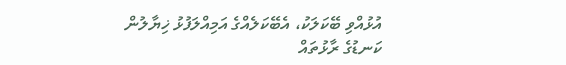އުޅުއްވި ބޭކަލަކު، އެބޭކަލެއްގެ އަމިއްލަފުޅު ޚިޔާލުން ކަނޑުގެ ރާޅުތައް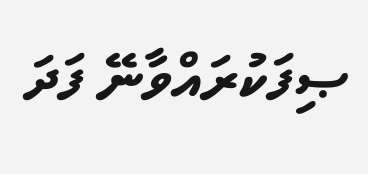ޞިފަކުރައްވާނޭ ފަދަ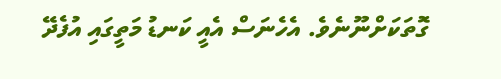ގޮތަކަށްނޫނެވެ. އެހެނަސް އެއީ ކަނޑު މަތީގައި އުފެދޭ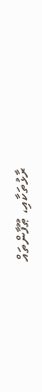ރާޅުތަކާއި، ޠޫފާންތައް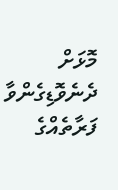މޮޅަށް ދެނެވޮޑިގެންވާ ފަރާތެއްގެ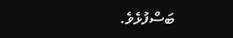ބަސްފުޅެވެ.